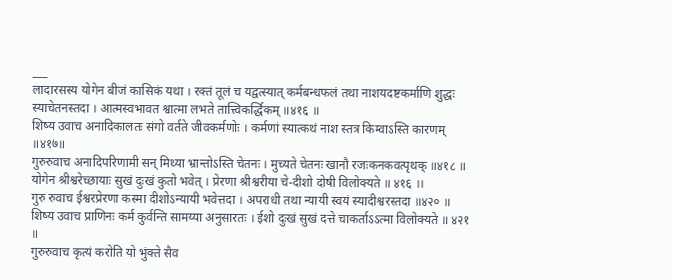___
लादारसस्य योगेन बीजं कासिकं यथा । रक्तं तूलं च यद्वत्स्यात् कर्मबन्धफलं तथा नाशयदष्टकर्माणि शुद्धः स्याचेतनस्तदा । आत्मस्वभावत श्वात्मा लभते तात्त्विकर्द्धिकम् ॥४१६ ॥
शिष्य उवाच अनादिकालतः संगो वर्तते जीवकर्मणोः । कर्मणां स्यात्कथं नाश स्तत्र किम्वाऽस्ति कारणम् ॥४१७॥
गुरुरुवाच अनादिपरिणामी सन् मिथ्या भ्रान्तोऽस्ति चेतनः । मुच्यते चेतनः खानौ रजःकनकवत्पृथक् ॥४१८ ॥ योगेन श्रीश्वरेच्छायाः सुखं दुःखं कुतो भवेत् । प्रेरणा श्रीश्वरीया चे-दीशो दोषी विलोक्यते ॥ ४१६ ।।
गुरु रुवाच ईश्वरप्रेरणा कस्मा दीशोऽन्यायी भवेत्तदा । अपराधी तथा न्यायी स्वयं स्यादीश्वरस्तदा ॥४२० ॥
शिष्य उवाच प्राणिनः कर्म कुर्वन्ति सामय्या अनुसारतः । ईशो दुःखं सुखं दत्ते चाकर्ताऽऽत्मा विलोक्यते ॥ ४२१ ॥
गुरुरुवाच कृत्यं करोति यो भुंक्ते सैव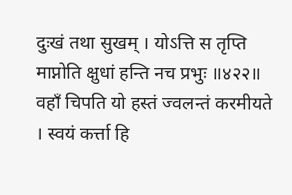दुःखं तथा सुखम् । योऽत्ति स तृप्ति माप्नोति क्षुधां हन्ति नच प्रभुः ॥४२२॥ वहाँ चिपति यो हस्तं ज्वलन्तं करमीयते । स्वयं कर्त्ता हि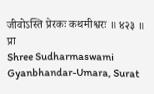जीवोऽस्ति प्रेरकः कथमीश्वरः ॥ ४२३ ॥
प्रा
Shree Sudharmaswami Gyanbhandar-Umara, Surat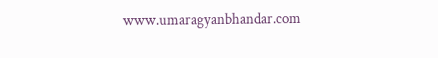www.umaragyanbhandar.com